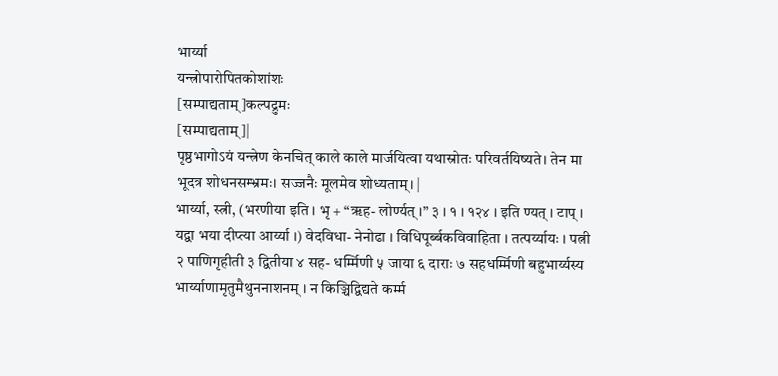भार्य्या
यन्त्रोपारोपितकोशांशः
[सम्पाद्यताम्]कल्पद्रुमः
[सम्पाद्यताम्]|
पृष्ठभागोऽयं यन्त्रेण केनचित् काले काले मार्जयित्वा यथास्रोतः परिवर्तयिष्यते। तेन मा भूदत्र शोधनसम्भ्रमः। सज्जनैः मूलमेव शोध्यताम्। |
भार्य्या, स्त्री, (भरणीया इति । भृ + “ॠह- लोर्ण्यत् ।” ३ । १ । १२४ । इति ण्यत् । टाप् । यद्वा भया दीप्त्या आर्य्या ।) वेदविधा- नेनोढा । विधिपूर्ब्बकविवाहिता । तत्पर्य्यायः । पत्नी २ पाणिगृहीती ३ द्वितीया ४ सह- धर्म्मिणी ५ जाया ६ दाराः ७ सहधर्म्मिणी बहुभार्य्यस्य भार्य्याणामृतुमैथुननाशनम् । न किञ्चिद्विद्यते कर्म्म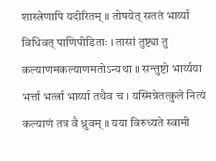शास्त्रेणापि यदीरितम् ॥ तोषयेत् सततं भार्य्या विधिवत् पाणिपीडिताः । तासां तुष्ट्या तु कल्याणमकल्याणमतोऽन्यथा ॥ सन्तुष्टो भार्य्यया भर्त्ता भर्त्त्रा भार्य्या तथैव च । यस्मिन्नेतत्कुले नित्यं कल्याणं तत्र वै ध्रुवम् ॥ यया विरुध्यते स्वामी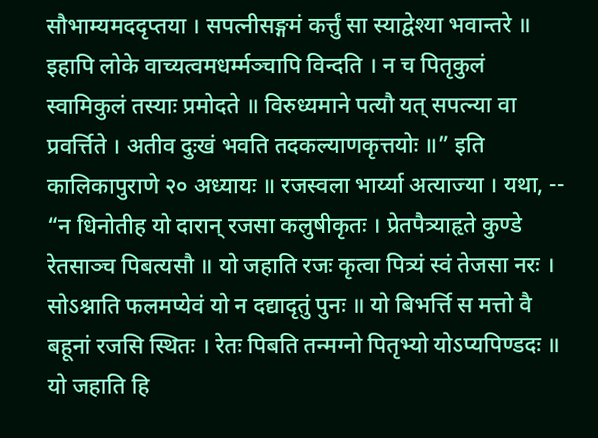सौभाम्यमददृप्तया । सपत्नीसङ्गमं कर्त्तुं सा स्याद्वेश्या भवान्तरे ॥ इहापि लोके वाच्यत्वमधर्म्मञ्चापि विन्दति । न च पितृकुलं स्वामिकुलं तस्याः प्रमोदते ॥ विरुध्यमाने पत्यौ यत् सपत्न्या वा प्रवर्त्तिते । अतीव दुःखं भवति तदकल्याणकृत्तयोः ॥” इति कालिकापुराणे २० अध्यायः ॥ रजस्वला भार्य्या अत्याज्या । यथा, -- “न धिनोतीह यो दारान् रजसा कलुषीकृतः । प्रेतपैत्र्याहृते कुण्डे रेतसाञ्च पिबत्यसौ ॥ यो जहाति रजः कृत्वा पित्र्यं स्वं तेजसा नरः । सोऽश्नाति फलमप्येवं यो न दद्यादृतुं पुनः ॥ यो बिभर्त्ति स मत्तो वै बहूनां रजसि स्थितः । रेतः पिबति तन्मग्नो पितृभ्यो योऽप्यपिण्डदः ॥ यो जहाति हि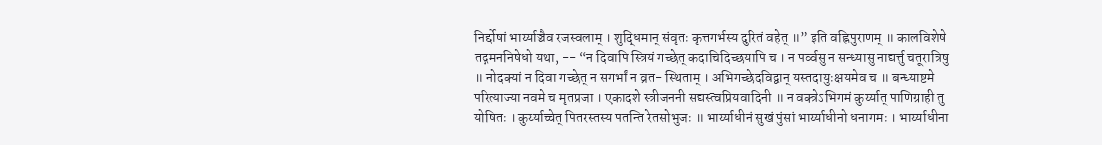निर्द्दोषां भार्य्याञ्चैव रजस्वलाम् । शुद्धिमान् संवृतः कृत्तगर्भस्य दुरितं वहेत् ॥” इति वह्निपुराणम् ॥ कालविशेषे तद्गमननिषेधो यथा, -- “न दिवापि स्त्रियं गच्छेत् कदाचिदिच्छयापि च । न पर्व्वसु न सन्ध्यासु नाद्यर्त्तु चतूरात्रिषु ॥ नोदक्यां न दिवा गच्छेत् न सगर्भां न व्रत- स्थिताम् । अभिगच्छेदविद्वान् यस्तदायुःक्षयमेव च ॥ बन्ध्याष्टमे परित्याज्या नवमे च मृतप्रजा । एकादशे स्त्रीजननी सद्यस्त्वप्रियवादिनी ॥ न वक्त्रेऽभिगमं कुर्य्यात् पाणिग्राही तु योषितः । कुर्य्याच्चेत् पितरस्तस्य पतन्ति रेतसोभुजः ॥ भार्य्याधीनं सुखं पुंसां भार्य्याधीनो धनागमः । भार्य्याधीना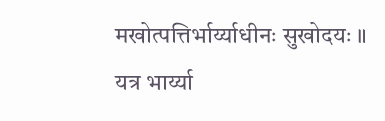मखोत्पत्तिर्भार्य्याधीनः सुखोदयः ॥ यत्र भार्य्या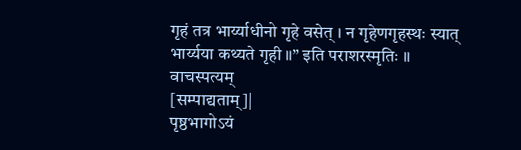गृहं तत्र भार्य्याधीनो गृहे वसेत् । न गृहेणगृहस्थः स्यात् भार्य्यया कथ्यते गृही ॥” इति पराशरस्मृतिः ॥
वाचस्पत्यम्
[सम्पाद्यताम्]|
पृष्ठभागोऽयं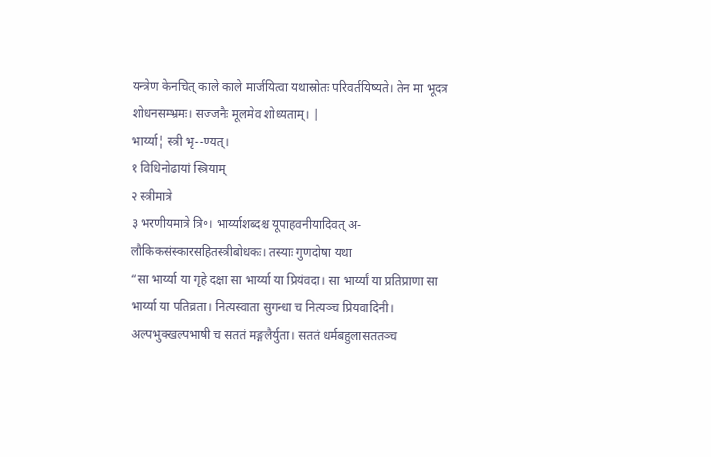यन्त्रेण केनचित् काले काले मार्जयित्वा यथास्रोतः परिवर्तयिष्यते। तेन मा भूदत्र शोधनसम्भ्रमः। सज्जनैः मूलमेव शोध्यताम्। |
भार्य्या¦ स्त्री भृ--ण्यत्।
१ विधिनोढायां स्त्रियाम्
२ स्त्रीमात्रे
३ भरणीयमात्रे त्रि॰। भार्य्याशब्दश्च यूपाहवनीयादिवत् अ-लौकिकसंस्कारसहितस्त्रीबोधकः। तस्याः गुणदोषा यथा
“सा भार्य्या या गृहे दक्षा सा भार्य्या या प्रियंवदा। सा भार्य्यां या प्रतिप्राणा सा भार्य्या या पतिव्रता। नित्यस्वाता सुगन्धा च नित्यञ्च प्रियवादिनी। अल्पभुक्खल्पभाषी च सततं मङ्गलैर्युता। सततं धर्मबहुलासततञ्च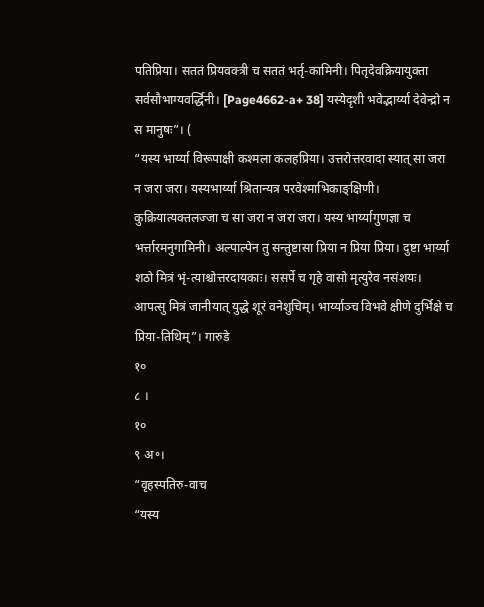पतिप्रिया। सततं प्रियवक्त्री च सततं भर्तृ-कामिनी। पितृदेवक्रियायुक्ता सर्वसौभाग्यवर्द्धिनी। [Page4662-a+ 38] यस्येदृशी भवेद्भार्य्या देवेन्द्रो न स मानुषः”। (
“यस्य भार्य्या विरूपाक्षी कश्मला कलहप्रिया। उत्तरोत्तरवादा स्यात् सा जरा न जरा जरा। यस्यभार्य्या श्रितान्यत्र परवेश्माभिकाङ्क्षिणी। कुक्रियात्यक्तलज्जा च सा जरा न जरा जरा। यस्य भार्य्यागुणज्ञा च भर्त्तारमनुगामिनी। अल्पाल्पेन तु सन्तुष्टासा प्रिया न प्रिया प्रिया। दुष्टा भार्य्या शठो मित्रं भृं-त्याश्चोत्तरदायकाः। ससर्पे च गृहे वासो मृत्युरेव नसंशयः। आपत्सु मित्रं जानीयात् युद्धे शूरं वनेशुचिम्। भार्य्याञ्च विभवे क्षीणे दुर्भिक्षे च प्रिया-तिथिम्”। गारुडे
१०
८ ।
१०
९ अ॰।
“वृहस्पतिरु-वाच
“यस्य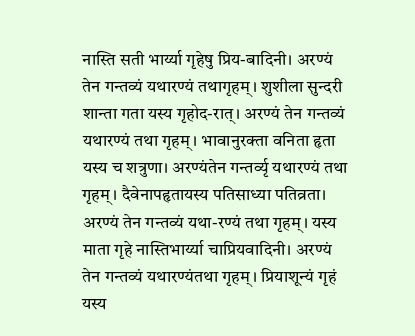नास्ति सती भार्य्या गृहेषु प्रिय-बादिनी। अरण्यं तेन गन्तव्यं यथारण्यं तथागृहम्। शुशीला सुन्दरी शान्ता गता यस्य गृहोद-रात्। अरण्यं तेन गन्तव्यं यथारण्यं तथा गृहम्। भावानुरक्ता वनिता हृता यस्य च शत्रुणा। अरण्यंतेन गन्तर्व्यृ यथारण्यं तथा गृहम्। दैवेनापहृतायस्य पतिसाध्या पतिव्रता। अरण्यं तेन गन्तव्यं यथा-रण्यं तथा गृहम्। यस्य माता गृहे नास्तिभार्य्या चाप्रियवादिनी। अरण्यं तेन गन्तव्यं यथारण्यंतथा गृहम्। प्रियाशून्यं गृहं यस्य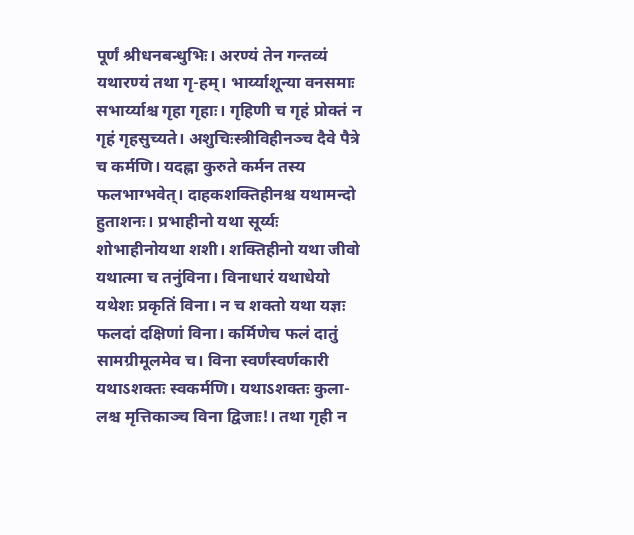पूर्णं श्रीधनबन्धुभिः। अरण्यं तेन गन्तव्यं यथारण्यं तथा गृ-हम्। भार्य्याशून्या वनसमाः सभार्य्याश्च गृहा गृहाः। गृहिणी च गृहं प्रोक्तं न गृहं गृहसुच्यते। अशुचिःस्त्रीविहीनञ्च दैवे पैत्रे च कर्मणि। यदह्ना कुरुते कर्मन तस्य फलभाग्भवेत्। दाहकशक्तिहीनश्च यथामन्दो हुताशनः। प्रभाहीनो यथा सूर्य्यः शोभाहीनोयथा शशी। शक्तिहीनो यथा जीवो यथात्मा च तनुंविना। विनाधारं यथाधेयो यथेशः प्रकृतिं विना। न च शक्तो यथा यज्ञः फलदां दक्षिणां विना। कर्मिणेच फलं दातुं सामग्रीमूलमेव च। विना स्वर्णंस्वर्णकारी यथाऽशक्तः स्वकर्मणि। यथाऽशक्तः कुला-लश्च मृत्तिकाञ्च विना द्विजाः!। तथा गृही न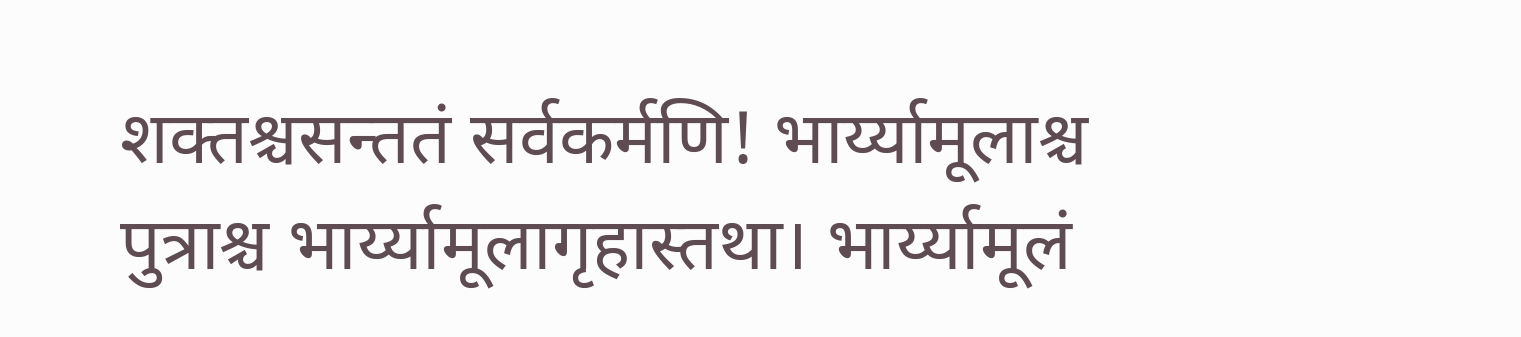शक्तश्चसन्ततं सर्वकर्मणि! भार्य्यामूलाश्च पुत्राश्च भार्य्यामूलागृहास्तथा। भार्य्यामूलं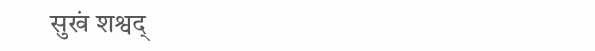सुखं शश्वद्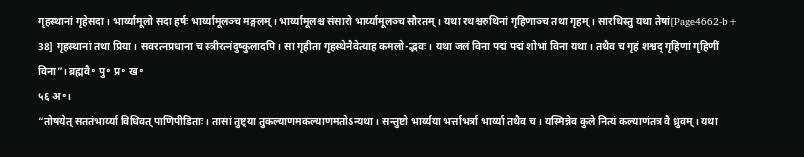गृहस्थानां गृहेसदा। भार्य्यामूलो सदा हर्षः भार्य्यामूलञ्च मङ्गलम्। भार्य्यामूलश्च संसारो भार्य्यामूलञ्च सौरतम्। यथा रथश्चरुथिनां गृहिणाञ्च तथा गृहम्। सारथिस्तु यथा तेषां[Page4662-b+ 38] गृहस्थानां तथा प्रिया। सवरत्नप्रधाना च स्त्रीरत्नंदुष्कुलादपि। सा गृहीता गृहस्थेनैवेत्याह कमलो-द्भवः। यथा जलं विना पद्मं पद्मं शोभां विना यथा। तथैव च गृहं शश्वद् गृहिणां गृहिणीं विना”। ब्रह्मवै॰ पु॰ प्र॰ ख॰
५६ अ॰।
“तोषयेत् सततंभार्य्या विधिवत् पाणिपीडिताः। तासां तुष्ट्या तुकल्याणमकल्याणमतोऽन्यथा। सन्तुष्टो भार्य्यया भर्त्ताभर्त्रा भार्य्या तथैव च। यस्मिन्नेव कुले नित्यं कल्याणंतत्र वै ध्रुवम्। यथा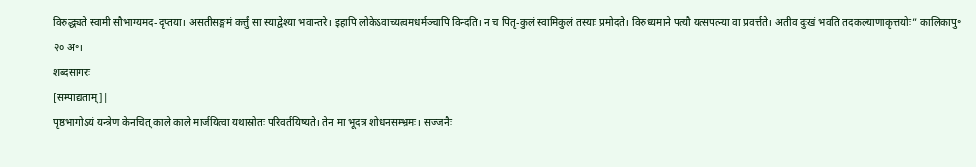विरुद्ध्यते स्वामी सौभाग्यमद-दृप्तया। असतीसङ्गमं कर्त्तुं सा स्याद्वेश्या भवान्तरे। इहापि लोकेऽवाच्यत्वमधर्मञ्चापि विन्दति। न च पितृ-कुलं स्वामिकुलं तस्याः प्रमोदते। विरुध्यमाने पत्यौ यत्सपत्न्या वा प्रवर्त्तते। अतीव दुःखं भवति तदकल्याणाकृत्तयोः” कालिकापु॰
२० अ॰।
शब्दसागरः
[सम्पाद्यताम्]|
पृष्ठभागोऽयं यन्त्रेण केनचित् काले काले मार्जयित्वा यथास्रोतः परिवर्तयिष्यते। तेन मा भूदत्र शोधनसम्भ्रमः। सज्जनैः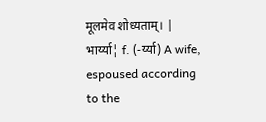मूलमेव शोध्यताम्। |
भार्य्या¦ f. (-र्य्या) A wife, espoused according to the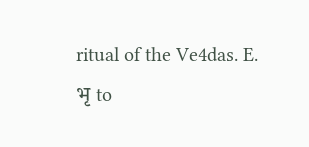ritual of the Ve4das. E. भृ to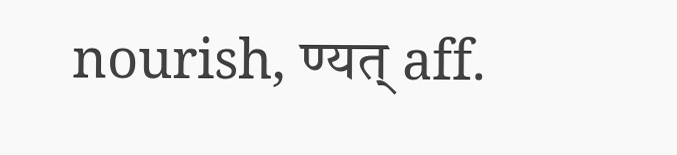nourish, ण्यत् aff.